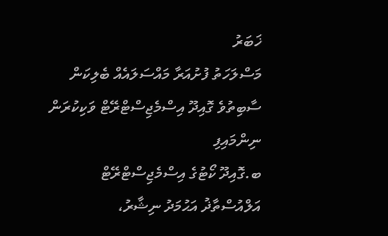ޚަބަރު
މަސްލަހަތު ފުށުއަރާ މައްސަލައެއް ބެލިކަން ސާބިތުވެ ގޮއިދޫ އިސްމެޖިސްޓްރޭޓް ވަކިކުރަން ނިންމައިފި
ބ.ގޮއިދޫ ކޯޓުގެ އިސްމެޖިސްޓްރޭޓް އަލްއުސްތާޛު އަޙުމަދު ނިޝާރު،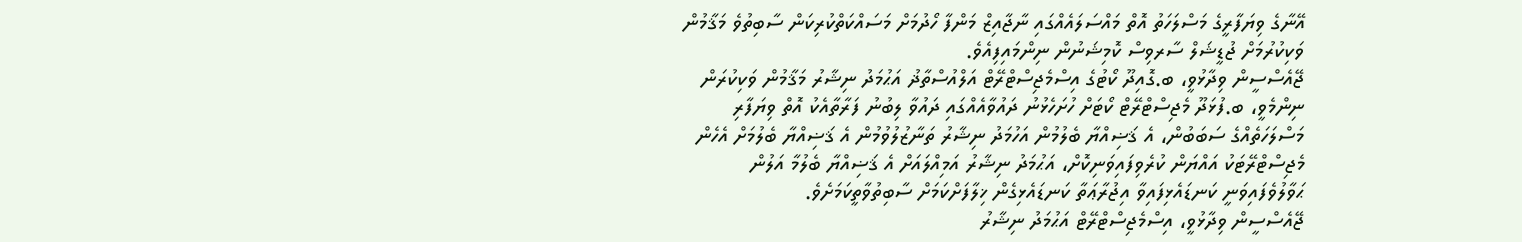އޭނާގެ ވިޔަފާރީގެ މަސްލަހަތު އޮތް މައްސަލައެއްގައި ނާޖާއިޒް މަންފާ ހޯދުމަށް މަސައްކަތްކުރިކަން ސާބިތުވެ މަޤާމުން ވަކިކުރުމަށް ޖުޑީޝަލް ސާރވިސް ކޮމިޝަނުން ނިންމައިފިއެވެ.
ޖޭއެސްސީން ވިދާޅުވީ، ބ.ގޮއިދޫ ކޯޓުގެ އިސްމެޖިސްޓްރޭޓް އަލްއުސްތާޛު އަޙުމަދު ނިޝާރު މަޤާމުން ވަކިކުރަން ނިންމެވީ، ބ.ފުޅަދޫ މެޖިސްޓްރޭޓް ކޯޓަށް ހުށަހެޅުނު ދައުވާއެއްގައި ދައުވާ ލިބުނު ފަރާތާއެކު އޮތް ވިޔަފާރި މަސްލަހަތެއްގެ ސަބަބުން، އެ ޤަޟިއްޔާ ބެލުމުން އަހުމަދު ނިޝާރު ތަނާޒުލުވުމުން އެ ޤަޟިއްޔާ ބެލުމަށް އެހެން މެޖިސްޓްރޭޓަކު އައްޔަން ކުރެވިފައިވަނިކޮށް، އަޙުމަދު ނިޝާރު އަމިއްލައަށް އެ ޤަޟިއްޔާ ބެލުމާ އަލުން ޙަވާލުވެފައިވަނީ ކަނޑައެޅިފައިވާ އިޖުރާޢަތާ ކަނޑައެޅިގެން ޚިލާފަށްކަމަށް ސާބިތުވާތީކަމަށެވެ.
ޖޭއެސްސީން ވިދާޅުވީ، އިސްމެޖިސްޓްރޭޓް އަޙުމަދު ނިޝާރު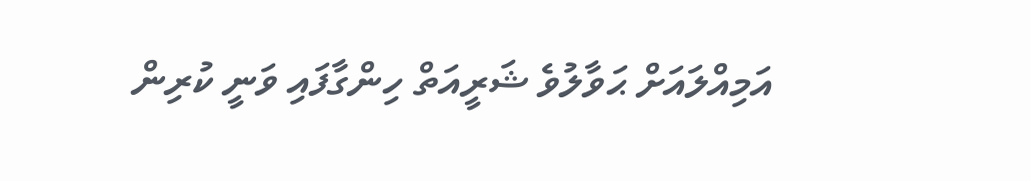އަމިއްލައަށް ޙަވާލުވެ ޝަރީއަތް ހިންގާފައި ވަނީ ކުރިން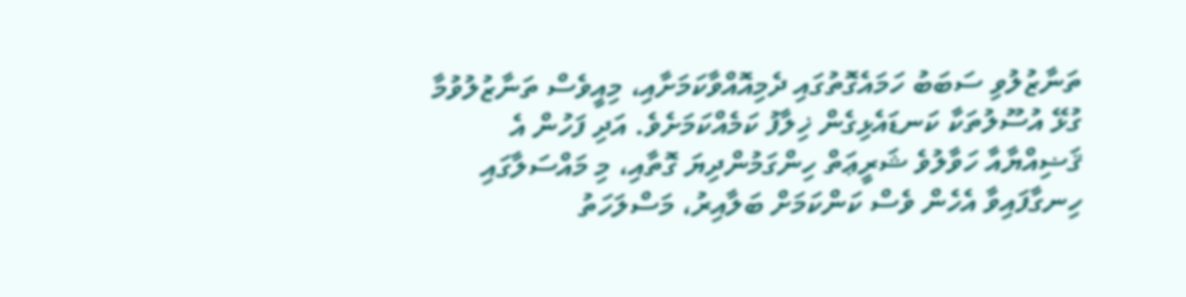ތަނާޒުލުވި ސަބަބު ހަމައެގޮތުގައި ދެމިއޮއްވާކަމަށާއި، މިއީވެސް ތަނާޒުލުވުމާ ގުޅޭ އުސޫލުތަކާ ކަނޑައެޅިގެން ޚިލާފު ކަމެއްކަމަށެވެ. އަދި ފަހުން އެ ޤަޟިއްޔާއާ ހަވާލުވެ ޝަރީޢަތް ހިންގަމުންދިޔަ ގޮތާއި، މި މައްސަލާގައި ހިނގާފައިވާ އެހެން ވެސް ކަންކަމަށް ބަލާއިރު، މަސްލަހަތު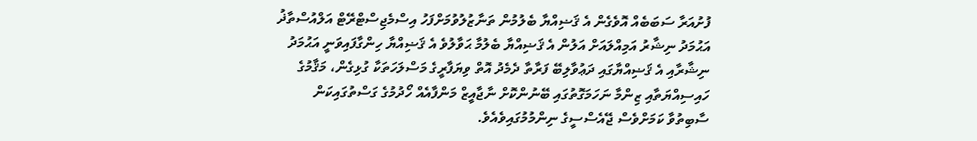ފުށުއަރާ ސަބަބެއް އޮވެގެން އެ ޤަޟިއްޔާ ބެލުމުން ތަނާޒުލުވުމަށްފަހު އިސްމެޖިސްޓްރޭޓް އަލްއުސްތާޛު އަޙުމަދު ނިޝާރު އަމިއްލައަށް އަލުން އެ ޤަޟިއްޔާ ބެލުމާ ޙަވާލުވެ އެ ޤަޟިއްޔާ ހިންގާފައިވަނީ އަޙުމަދު ނިޝާރާއި އެ ޤަޟިއްޔާގައި ދަޢުވާލިބޭ ފަރާތާ ދެމެދު އޮތް ވިޔަފާރީގެ މަސްލަހަތަކާ ގުޅިގެން، މަޤާމުގެ ހައިސިއްޔަތާއި ޒިންމާ ނަހަމަގޮތުގައި ބޭނުންކޮށް ނާޖާއީޒް މަންފާއެއް ހޯދުމުގެ ގަސްތުގައިކަން ސާބިތުވާ ކަމަށްވެސް ޖޭއެސްސީގެ ނިންމުމުގައިވެއެވެ.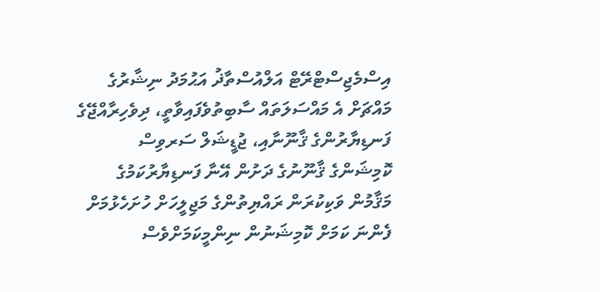އިސްމެޖިސްޓްރޭޓް އަލްއުސްތާޛު އަޙުމަދު ނިޝާރުގެ މައްޗަށް އެ މައްސަލަތައް ސާބިތުވެފައިވާތީ، ދިވެހިރާއްޖޭގެ ފަނޑިޔާރުންގެ ޤާނޫނާއި، ޖުޑީޝަލް ސަރވިސް ކޮމިޝަންގެ ޤާނޫނުގެ ދަށުން އޭނާ ފަނޑިޔާރުކަމުގެ މަޤާމުން ވަކިކުރަން ރައްޔިތުންގެ މަޖިލީހަށް ހުށަހެޅުމަށް ފެންނަ ކަމަށް ކޮމިޝަނުން ނިންމީކަމަށްވެސް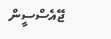ޖޭއެސްސީން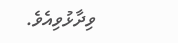ވިދާޅުވިއެވެ.